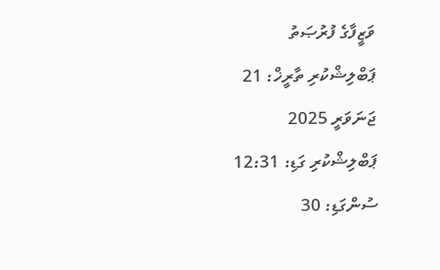ވަޒީފާގެ ފުރުޞަތު
ޕަބްލިޝްކުރި ތާރީޚް: 21 ޖަނަވަރީ 2025
ޕަބްލިޝްކުރި ގަޑި: 12:31
ސުންގަޑި: 30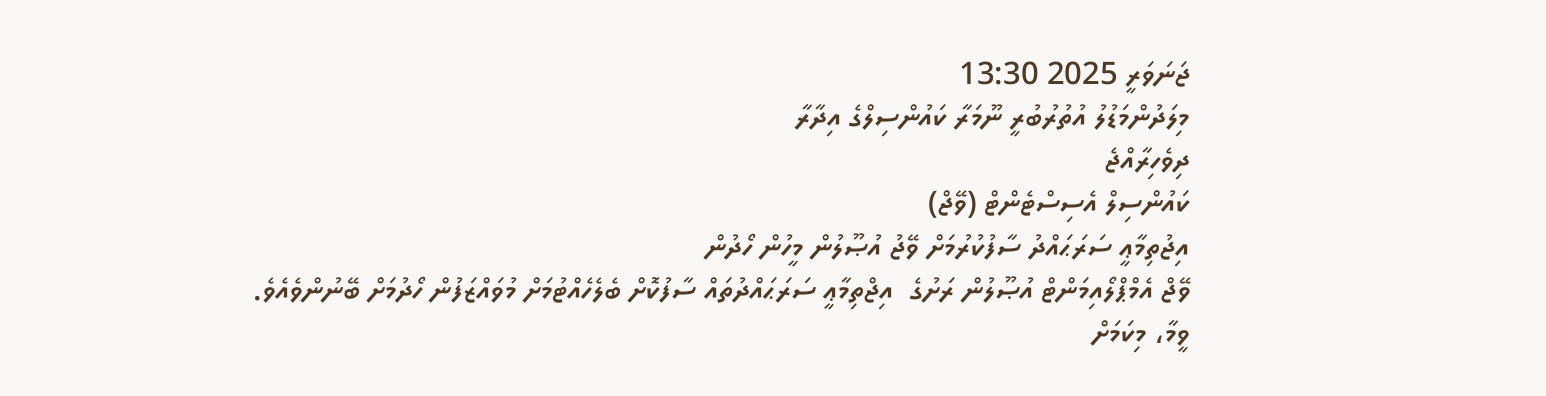ޖަނަވަރީ 2025 13:30
މިލަދުންމަޑުލު އުތުރުބުރީ ނޫމަރާ ކައުންސިލްގެ އިދާރާ
ދިވެހިރާއްޖެ
ކައުންސިލް އެސިސްޓެންޓް (ވޭޖް)
އިޖުތިމާޢީ ސަރަޙައްދު ސާފުކުރުމަށް ވޭޖު އުޞޫލުން މީހުން ހޯދުން
ވޭޖް އެމްޕްލޯއިމަންޓް އުޞޫލުން ރަށުގެ  އިޖްތިމާޢީ ސަރަޙައްދުތައް ސާފުކޮށް ބެލެހެއްޓުމަށް މުވައްޒަފުން ހޯދުމަށް ބޭނުންވެއެވެ.
ވީމާ، މިކަމަށް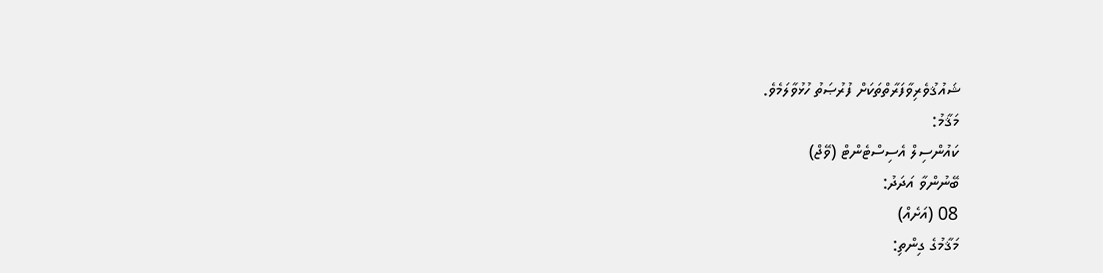ޝައުޤުވެރިވާފަރާތްތަކަށް ފުރުޞަތު ހުޅުވާލަމެވެ.
މަޤާމު:
ކައުންސިލް އެސިސްޓެންޓް (ވޭޖް)
ބޭނުންވާ އަދަދު:
08 (އަށެއް)
މަޤާމުގެ ގިންތި: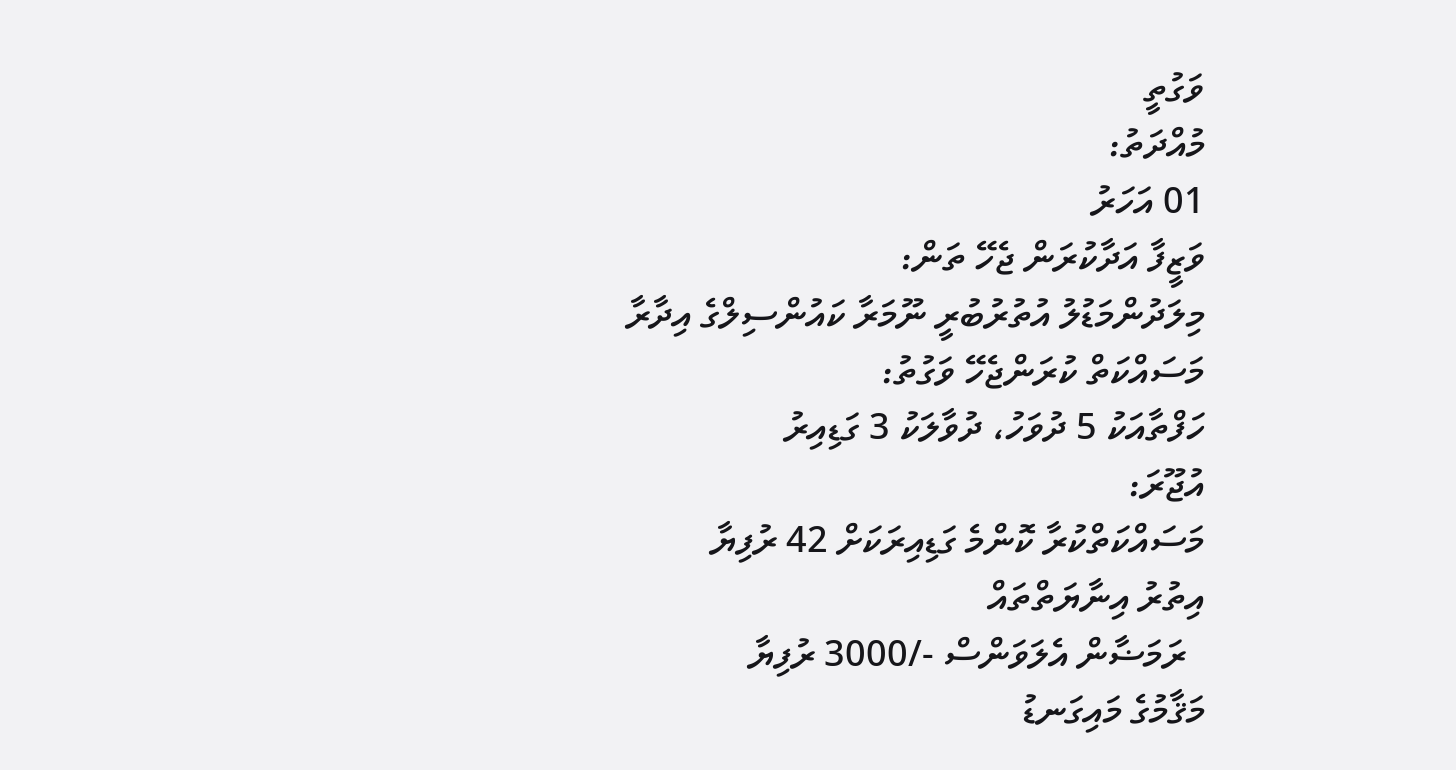ވަގުތީ
މުއްދަތު:
01 އަހަރު
ވަޒީފާ އަދާކުރަން ޖެހޭ ތަން:
މިލަދުންމަޑުލު އުތުރުބުރީ ނޫމަރާ ކައުންސިލްގެ އިދާރާ
މަސައްކަތް ކުރަންޖެހޭ ވަގުތު:
ހަފްތާއަކު 5 ދުވަހު، ދުވާލަކު 3 ގަޑިއިރު
އުޖޫރަ:
މަސައްކަތްކުރާ ކޮންމެ ގަޑިއިރަކަށް 42 ރުފިޔާ
އިތުރު އިނާޔަތްތައް
  ރަމަޟާން އެލަވަންސް -/3000 ރުފިޔާ
މަޤާމުގެ މައިގަނޑު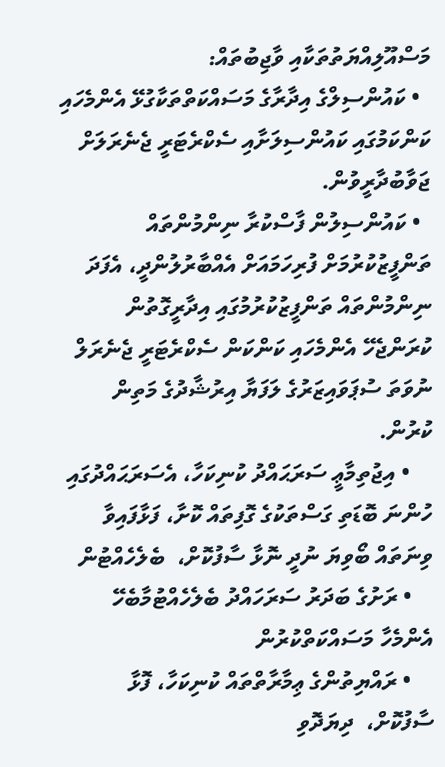މަސްއޫލިއްޔަތުތަކާއި ވާޖިބުތައް:
  • ކައުންސިލްގެ އިދާރާގެ މަސައްކަތްތަކާގުޅޭ އެންމެހައި ކަންކަމުގައި ކައުންސިލަށާއި ސެކްރެޓަރީ ޖެނެރަލަށް ޖަވާބުދާރީވުން.
  • ކައުންސިލުން ފާސްކުރާ ނިންމުންތައް ތަންފީޒުކުރުމަށް ފުރިހަމައަށް އެއްބާރުލުންދީ، އެފަދަ ނިންމުންތައް ތަންފީޒުކުރުމުގައި އިދާރީގޮތުން ކުރަންޖެހޭ އެންމެހައި ކަންކަން ސެކްރެޓަރީ ޖެނެރަލް ނުވަތަ ސުޕަވައިޒަރުގެ ލަފަޔާ އިރުޝާދުގެ މަތިން ކުރުން.
    • އިޖުތިމާޢީ ސަރަޙައްދު ކުނިކަހާ، އެސަރަޙައްދުގައި ހުންނަ ބޮޑަތި ގަސްތަކުގެ ގޮފިތައް ކޮށާ، ފަޅާފައިވާ ވިނަތައް ބޯވިޔަ ނުދީ ނޮޅާ ސާފުކޮށް،  ބެލެހެއްޓުން
    • ރަށުގެ ބަދަރު ސަރަހައްދު ބެލެހެއްޓުމާބެހޭ އެންމެހާ މަސައްކަތްކުރުން
    • ރައްޔިތުންގެ ޢިމާރާތްތައް ކުނިކަހާ، ފޮޅާ ސާފުކޮށް،  ދިޔަދޮވި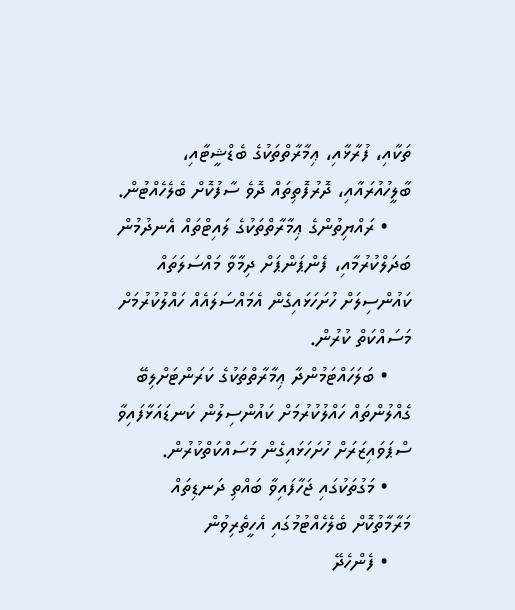ތަކާއި، ފުރާޅާއި، ޢިމާރާތްތަކުގެ ބެޑްޝީޓާއި،  ބާލީހުއުރައާއި، ދޮރުފޮތިތައް ދޮވެ ސާފުކޮށް ބެލެހެއްޓުން.
    • ރައްޔިތުންގެ ޢިމާރާތްތަކުގެ ލައިޓްތައް އެނދުމުން ބަދަލްކުރުމާއި، ފެންޕަންޕަށް ދިމާވާ މައްސަލަތައް ކައުންސިލަށް ހުށަހަޅައިގެން އެމައްސަލައެއް ހައްލުކުރުމަށް މަސައްކަތް ކުރުން.
    • ބަލަހައްޓަމުންދާ ޢިމާރާތްތަކުގެ ކަރަންޓަށްލިބޭ ގެއްލުންތައް ހައްލުކުރުމަށް ކައުންސިލުން ކަނޑައަޅާފައިވާ ސްޕަވައިޒަރަށް ހުށަހަޅައިގެން މަސައްކަތްކުރުން.
    • މަގުތަކުގައި ޖަހާފައިވާ ބައްތި ދަނޑިތައް މަރާމާތުކޮށް ބެލެހެއްޓުމުގައި އެހީތެރިވުން
    • ފެންހެދޭ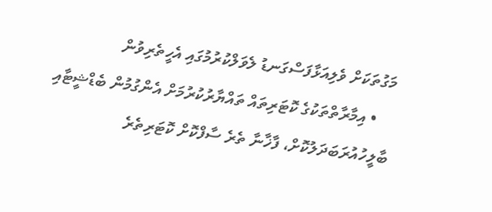މަގުތަކަށް ވެލިއަޅާފަސްގަނޑު ލެވަލްކުރުމުގައި އެހީތެރިވުން
    • އިމާރާތްތަކުގެ ކޮޓަރިތައް ތައްޔާރުކުރުމަށް އެންގުމުން ބެޑްޝީޓާއި ބާލީހުއުރަބަދަލުކޮށް، ފާޚާނާ ތެރެ ސާފްކޮށް ކޮޓަރިތެރެ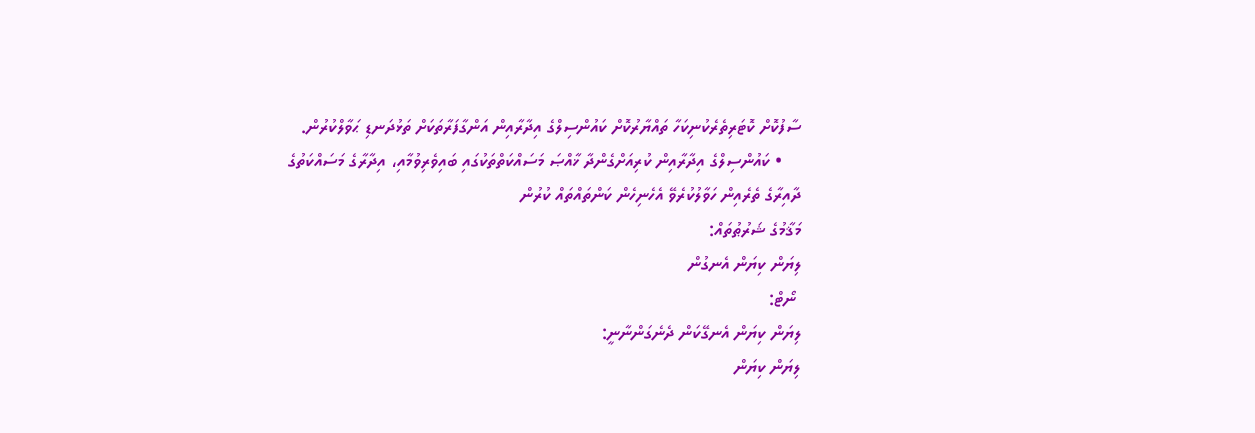ސާފުކޮށް ކޮޓަރިތެރެކުނިކަހާ ތައްޔާރުކޮށް ކައުންސިލްގެ އިދާރާއިން އަންގާފަރާތަކަށް ތަޅުދަނޑި ޙަވާލްކުރުން.
    • ކައުންސިލްގެ އިދާރާއިން ކުރިއަށްގެންދާ ޚާއްޞަ މަސައްކަތްތަކުގައި ބައިވެރިވުމާއި، އިދާރާގެ މަސައްކަތުގެ ދާއިރާގެ ތެރެއިން ހަވާލުކުރެވޭ އެހެނިހެން ކަންތައްތައް ކުރުން
މަޤާމުގެ ޝަރުޠުތައް:
ލިޔަން ކިޔަން އެނގުން
 ނޯޓް:
ލިޔަން ކިޔަން އެނގޭކަން ދެނެގަންނާނީ:
ލިޔަން ކިޔަން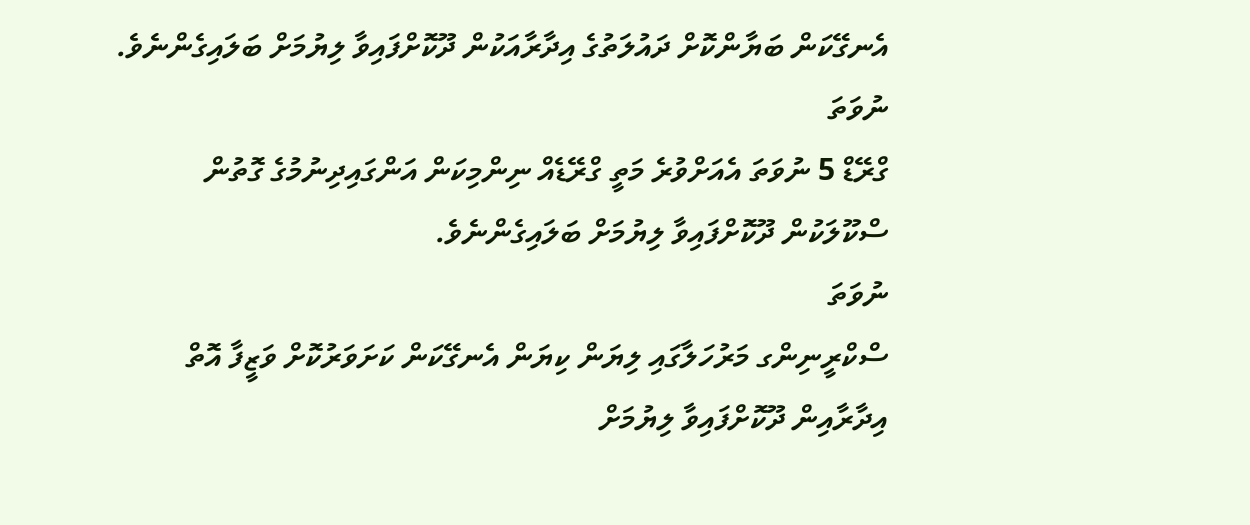އެނގޭކަން ބަޔާންކޮށް ދައުލަތުގެ އިދާރާއަކުން ދޫކޮށްފައިވާ ލިޔުމަށް ބަލައިގެންނެވެ.
ނުވަތަ
ގްރޭޑް 5 ނުވަތަ އެއަށްވުރެ މަތީ ގްރޭޑެއް ނިންމިކަން އަންގައިދިނުމުގެ ގޮތުން ސްކޫލަކުން ދޫކޮށްފައިވާ ލިޔުމަށް ބަލައިގެންނެވެ.
ނުވަތަ
ސްކްރީނިންގ މަރުހަލާގައި ލިޔަން ކިޔަން އެނގޭކަން ކަށަވަރުކޮށް ވަޒީފާ އޮތް އިދާރާއިން ދޫކޮށްފައިވާ ލިޔުމަށް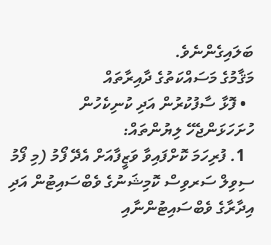ބަލައިގެންނެވެ.
މަޤާމުގެ މަސައްކަތުގެ ދާއިރާތައް
  • ފޮޅާ ސާފުކުރުން އަދި ކުނިކެހުން
ހުށަހަޅަންޖެހޭ ލިޔުންތައް:
  1. ފުރިހަމަ ކޮށްފައިވާ ވަޒީފާއަށް އެދޭ ފޯމު (މި ފޯމު ސިވިލް ސަރވިސް ކޮމިޝަނުގެ ވެބްސައިޓުން އަދި އިދާރާގެ ވެބްސައިޓުންނާއި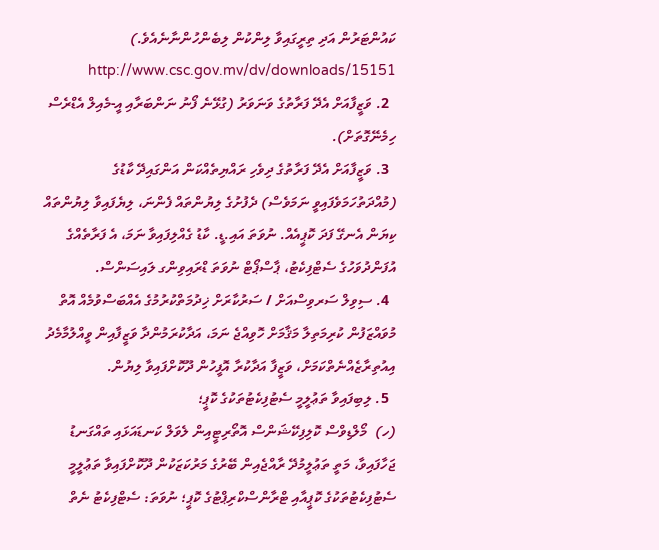ކައުންޓަރުން އަދި ތިރީގައިވާ ލިންކުން ލިބެންހުންނާނެއެވެ.) http://www.csc.gov.mv/dv/downloads/15151
  2. ވަޒީފާއަށް އެދޭ ފަރާތުގެ ވަނަވަރު (ގުޅޭނެ ފޯނު ނަންބަރާއި އީ-މެއިލް އެޑްރެސް ހިމެނޭގޮތަށް).
  3. ވަޒީފާއަށް އެދޭ ފަރާތުގެ ދިވެހި ރައްޔިތެއްކަން އަންގައިދޭ ކާޑުގެ (މުއްދަތުހަމަވެފައިވީ ނަމަވެސް) ދެފުށުގެ ލިޔުންތައް ފެންނަ، ލިޔެފައިވާ ލިޔުންތައް ކިޔަން އެނގޭ ފަދަ ކޮޕީއެއް. ނުވަތަ އައި.ޑީ. ކާޑު ގެއްލިފައިވާ ނަމަ، އެ ފަރާތެއްގެ އުފަންދުވަހުގެ ސެޓްފިކެޓު، ޕާސްޕޯޓް ނުވަތަ ޑްރައިވިންގ ލައިސަންސް.
  4. ސިވިލް ސަރވިސްއަށް / ސަރުކާރަށް ޚިދުމަތްކުރުމުގެ އެއްބަސްވުމެއް އޮތް މުވައްޒަފުން ކުރިމަތިލާ މަޤާމަށް ހޮވިއްޖެ ނަމަ، އަދާކުރަމުންދާ ވަޒީފާއިން ވީއްލުމާމެދު އިއުތިރާޒެއްނެތްކަމަށް، ވަޒީފާ އަދާކުރާ އޮފީހުން ދޫކޮށްފައިވާ ލިޔުން.
  5. ލިބިފައިވާ ތަޢުލީމީ ސެޓުފިކެޓުތަކުގެ ކޮޕީ؛
(ހ)  މޯލްޑިވްސް ކޮލިފިކޭޝަންސް އޮތޯރިޓީއިން ލެވަލް ކަނޑައަޅައި ތައްގަނޑު ޖަހާފައިވާ، މަތީ ތަޢުލީމުދޭ ރާއްޖެއިން ބޭރުގެ މަރުކަޒަކުން ދޫކޮށްފައިވާ ތަޢުލީމީ ސެޓުފިކެޓުތަކުގެ ކޮޕީއާއި ޓްރާންސްކްރިޕްޓުގެ ކޮޕީ؛ ނުވަތަ: ސެޓްފިކެޓު ނެތް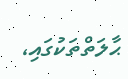ޙާލަތްތަކުގައި،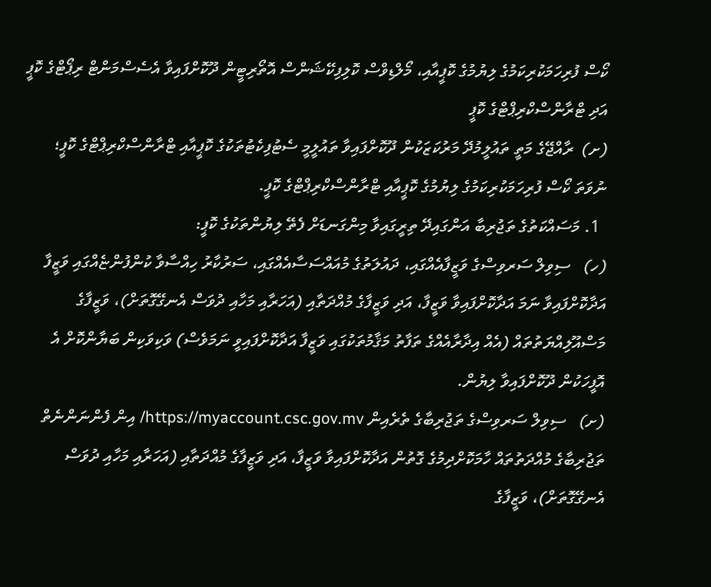ކޯސް ފުރިހަމަކުރިކަމުގެ ލިޔުމުގެ ކޮޕީއާއި، މޯލްޑިވްސް ކޮލިފިކޭޝަންސް އޮތޯރިޓީން ދޫކޮށްފައިވާ އެސެސްމަންޓް ރިޕޯޓްގެ ކޮޕީ އަދި ޓްރާންސްކްރިޕްޓްގެ ކޮޕީ
(ށ)  ރާއްޖޭގެ މަތީ ތައުލީމުދޭ މަރުކަޒަކުން ދޫކޮށްފައިވާ ތައުލީމީ ސެޓުފިކެޓުތަކުގެ ކޮޕީއާއި ޓްރާންސްކްރިޕްޓްގެ ކޮޕީ؛ ނުވަތަ ކޯސް ފުރިހަމަކުރިކަމުގެ ލިޔުމުގެ ކޮޕީއާއި ޓްރާންސްކްރިޕްޓްގެ ކޮޕީ.
  1. މަސައްކަތުގެ ތަޖުރިބާ އަންގައިދޭ ތިރީގައިވާ މިންގަނޑަށް ފެތޭ ލިޔުންތަކުގެ ކޮޕީ:
(ހ)   ސިވިލް ސަރވިސްގެ ވަޒީފާއެއްގައި، ދައުލަތުގެ މުއައްސަސާއެއްގައި، ސަރުކާރު ހިއްސާވާ ކުންފުންޏެއްގައި ވަޒީފާ އަދާކޮށްފައިވާ ނަމަ އަދާކޮށްފައިވާ ވަޒީފާ، އަދި ވަޒީފާގެ މުއްދަތާއި (އަހަރާއި މަހާއި ދުވަސް އެނގޭގޮތަށް)، ވަޒީފާގެ މަސްއޫލިއްޔަތުތައް (އެއް އިދާރާއެއްގެ ތަފާތު މަޤާމުތަކުގައި ވަޒީފާ އަދާކޮށްފައިވީ ނަމަވެސް) ވަކިވަކިން ބަޔާންކޮށް އެ އޮފީހަކުން ދޫކޮށްފައިވާ ލިޔުން.
(ށ)   ސިވިލް ސަރވިސްގެ ތަޖުރިބާގެ ތެރެއިން https://myaccount.csc.gov.mv/ އިން ފެންނަންނެތް ތަޖުރިބާގެ މުއްދަތުތައް ހާމަކޮށްދިމުގެ ގޮތުން އަދާކޮށްފައިވާ ވަޒީފާ، އަދި ވަޒީފާގެ މުއްދަތާއި (އަހަރާއި މަހާއި ދުވަސް އެނގޭގޮތަށް)، ވަޒީފާގެ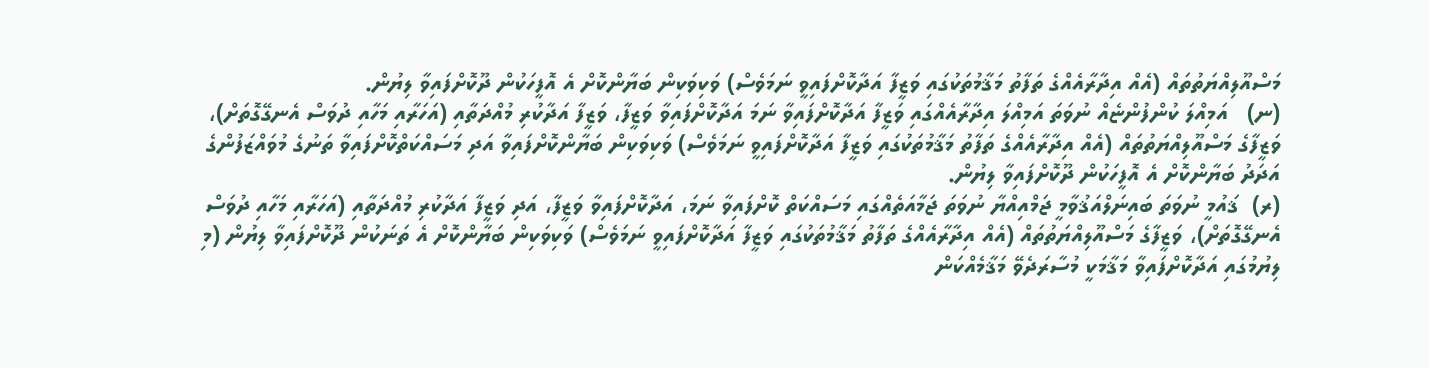މަސްއޫލިއްޔަތުތައް (އެއް އިދާރާއެއްގެ ތަފާތު މަޤާމުތަކުގައި ވަޒީފާ އަދާކޮށްފައިވީ ނަމަވެސް) ވަކިވަކިން ބަޔާންކޮށް އެ އޮފީހަކުން ދޫކޮށްފައިވާ ލިޔުން.
(ނ)   އަމިއްލަ ކުންފުންޏެއް ނުވަތަ އަމިއްލަ އިދާރާއެއްގައި ވަޒީފާ އަދާކޮށްފައިވާ ނަމަ އަދާކޮށްފައިވާ ވަޒީފާ، ވަޒީފާ އަދާކުރި މުއްދަތާއި (އަހަރާއި މަހާއި ދުވަސް އެނގޭގޮތަށް)، ވަޒީފާގެ މަސްއޫލިއްޔަތުތައް (އެއް އިދާރާއެއްގެ ތަފާތު މަޤާމުތަކުގައި ވަޒީފާ އަދާކޮށްފައިވީ ނަމަވެސް) ވަކިވަކިން ބަޔާންކޮށްފައިވާ އަދި މަސައްކަތްކޮށްފައިވާ ތަނުގެ މުވައްޒަފުންގެ އަދަދު ބަޔާންކޮށް އެ އޮފީހަކުން ދޫކޮށްފައިވާ ލިޔުން.
(ރ)  ޤައުމީ ނުވަތަ ބައިނަލްއަޤުވާމީ ޖަމްއިއްޔާ ނުވަތަ ޖަމާއަތެއްގައި މަސައްކަތް ކޮށްފައިވާ ނަމަ، އަދާކޮށްފައިވާ ވަޒީފާ، އަދި ވަޒީފާ އަދާކުރި މުއްދަތާއި (އަހަރާއި މަހާއި ދުވަސް އެނގޭގޮތަށް)، ވަޒީފާގެ މަސްއޫލިއްޔަތުތައް (އެއް އިދާރާއެއްގެ ތަފާތު މަޤާމުތަކުގައި ވަޒީފާ އަދާކޮށްފައިވީ ނަމަވެސް) ވަކިވަކިން ބަޔާންކޮށް އެ ތަނަކުން ދޫކޮށްފައިވާ ލިޔުން (މި ލިޔުމުގައި އަދާކޮށްފައިވާ މަޤާމަކީ މުސާރަދެވޭ މަޤާމެއްކަން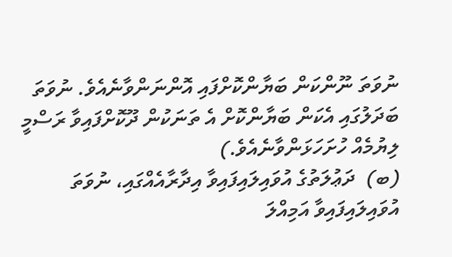ނުވަތަ ނޫންކަން ބަޔާންކޮށްފައި އޮންނަންވާނެއެވެ. ނުވަތަ ބަދަލުގައި އެކަން ބަޔާންކޮށް އެ ތަނަކުން ދޫކޮށްފައިވާ ރަސްމީ ލިޔުމެއް ހުށަހަޅަންވާނެއެވެ.)
(ބ)  ދަޢުލަތުގެ އުވައިލައިފައިވާ އިދާރާއެއްގައި، ނުވަތަ އުވައިލައިފައިވާ އަމިއްލަ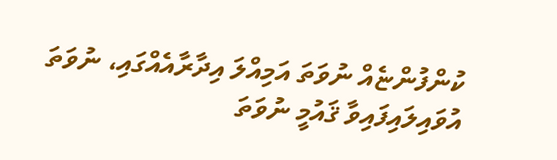ކުންފުންޏެއް ނުވަތަ އަމިއްލަ އިދާރާއެއްގައި، ނުވަތަ އުވައިލައިފައިވާ ޤައުމީ ނުވަތަ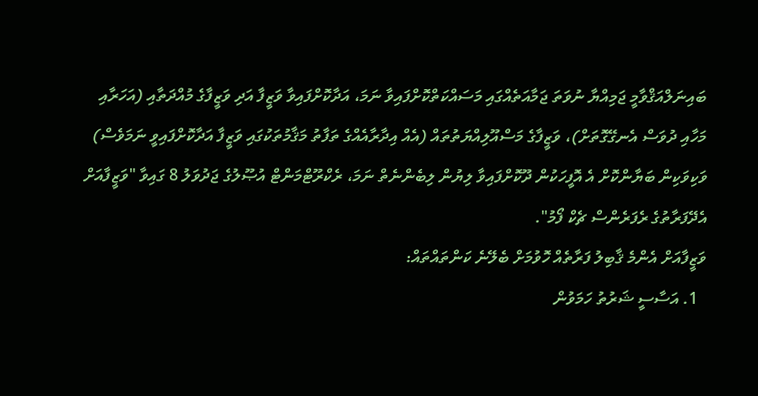ބައިނަލްއަޤްވާމީ ޖަމިއްޔާ ނުވަތަ ޖަމާއަތެއްގައި މަސައްކަތްކޮށްފައިވާ ނަމަ، އަދާކޮށްފައިވާ ވަޒީފާ އަދި ވަޒީފާގެ މުއްދަތާއި (އަހަރާއި މަހާއި ދުވަސް އެނގޭގޮތަށް)، ވަޒީފާގެ މަސްއޫލިއްޔަތުތައް (އެއް އިދާރާއެއްގެ ތަފާތު މަޤާމުތަކުގައި ވަޒީފާ އަދާކޮށްފައިވީ ނަމަވެސް) ވަކިވަކިން ބަޔާންކޮށް އެ އޮފީހަކުން ދޫކޮށްފައިވާ ލިޔުން ލިބެންނެތް ނަމަ، ރެކްރޫޓްމަންޓް އުޞޫލުގެ ޖަދުވަލު 8 ގައިވާ "ވަޒީފާއަށް އެދޭފަރާތުގެ ރެފަރެންސް ޗެކް ފޯމު".
ވަޒީފާއަށް އެންމެ ޤާބިލު ފަރާތެއް ހޮވުމަށް ބެލޭނެ ކަންތައްތައް:
  1. އަސާސީ ޝަރުތު ހަމަވުން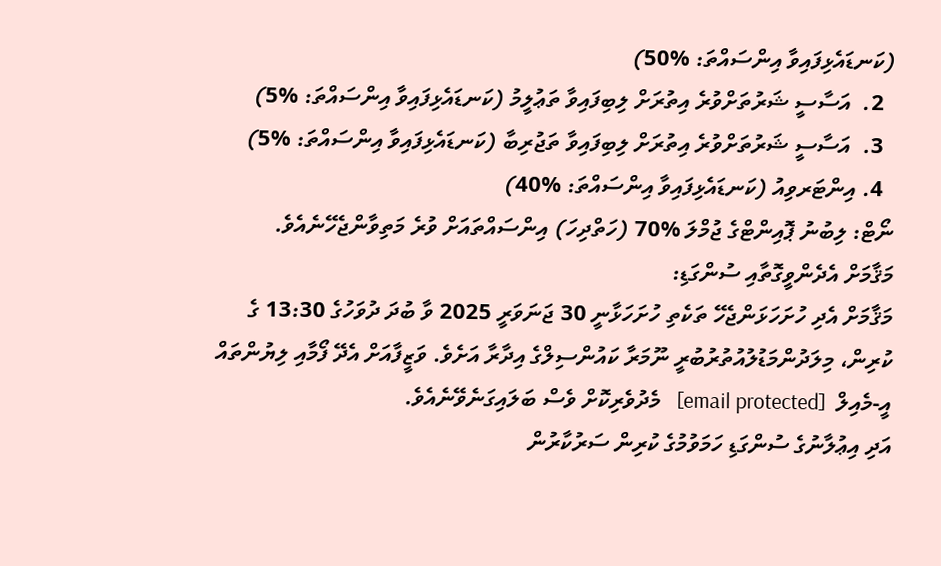(ކަނޑައެޅިފައިވާ އިންސައްތަ: %50)
  2.  އަސާސީ ޝަރުތަށްވުރެ އިތުރަށް ލިބިފައިވާ ތަޢުލީމު (ކަނޑައެޅިފައިވާ އިންސައްތަ: %5)
  3.  އަސާސީ ޝަރުތަށްވުރެ އިތުރަށް ލިބިފައިވާ ތަޖުރިބާ (ކަނޑައެޅިފައިވާ އިންސައްތަ: %5)
  4. އިންޓަރވިއު (ކަނޑައެޅިފައިވާ އިންސައްތަ: %40)
ނޯޓް: ލިބުނު ޕޮއިންޓްގެ ޖުމްލަ %70 (ހަތްދިހަ) އިންސައްތައަށް ވުރެ މަތިވާންޖެހޭނެއެވެ.
މަޤާމަށް އެދެންވީގޮތާއި ސުންގަޑި:
މަޤާމަށް އެދި ހުށަހަޅަންޖެހޭ ތަކެތި ހުށަހަޅާނީ 30 ޖަނަވަރީ 2025 ވާ ބުދަ ދުވަހުގެ 13:30 ގެ ކުރިން، މިލަދުންމަޑުލުއުތުރުބުރީ ނޫމަރާ ކައުންސިލްގެ އިދާރާ އަށެވެ. ވަޒީފާއަށް އެދޭ ފޯމާއި ލިޔުންތައް އީ-މެއިލް  [email protected]   މެދުވެރިކޮށް ވެސް ބަލައިގަނެވޭނެއެވެ.
އަދި އިޢުލާނުގެ ސުންގަޑި ހަމަވުމުގެ ކުރިން ސަރުކާރުން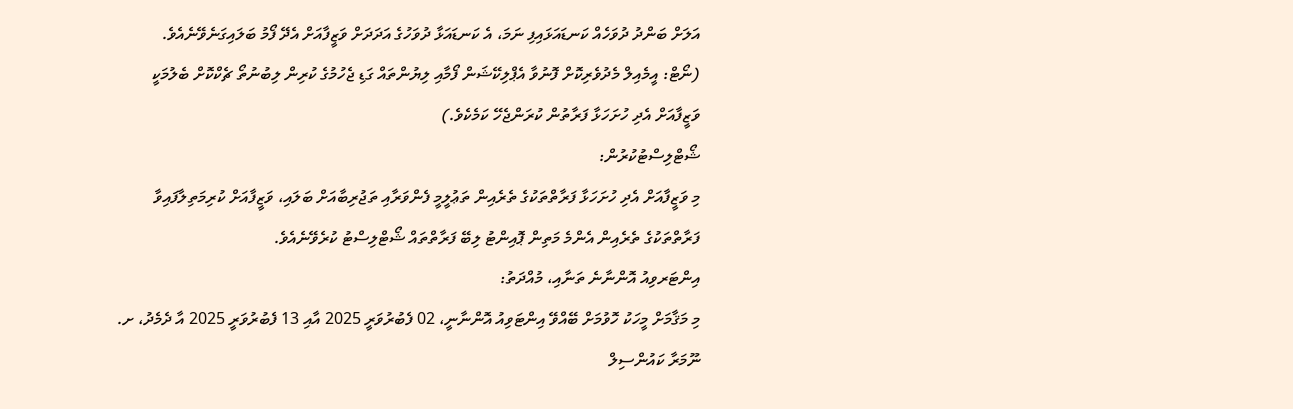އަލަށް ބަންދު ދުވަހެއް ކަނޑައަޅައިފި ނަމަ، އެ ކަނޑައަޅާ ދުވަހުގެ އަދަދަށް ވަޒީފާއަށް އެދޭ ފޯމު ބަލައިގަނެވޭނެއެވެ.
(ނޯޓް: އީމެއިލް މެދުވެރިކޮށް ފޮނުވާ އެޕްލިކޭޝަން ފޯމާއި ލިޔުންތައް ގަޑި ޖެހުމުގެ ކުރިން ލިބުނުތޯ ޗެކްކޮށް ބެލުމަކީ ވަޒީފާއަށް އެދި ހުށަހަޅާ ފަރާތުން ކުރަންޖެހޭ ކަމެކެވެ.)
ޝޯޓްލިސްޓުކުރުން:
މި ވަޒީފާއަށް އެދި ހުށަހަޅާ ފަރާތްތަކުގެ ތެރެއިން ތަޢުލީމީ ފެންވަރާއި ތަޖުރިބާއަށް ބަލައި، ވަޒީފާއަށް ކުރިމަތިލާފައިވާ ފަރާތްތަކުގެ ތެރެއިން އެންމެ މަތިން ޕޮއިންޓު ލިބޭ ފަރާތްތައް ޝޯޓްލިސްޓު ކުރެވޭނެއެވެ.
އިންޓަރވިއު އޮންނާނެ ތަނާއި، މުއްދަތު:
މި މަޤާމަށް މީހަކު ހޮވުމަށް ބޭއްވޭ އިންޓަވިއު އޮންނާނީ، 02 ފެބުރުވަރީ 2025 އާއި 13 ފެބުރުވަރީ 2025 އާ ދެމެދު، ށ. ނޫމަރާ ކައުންސިލް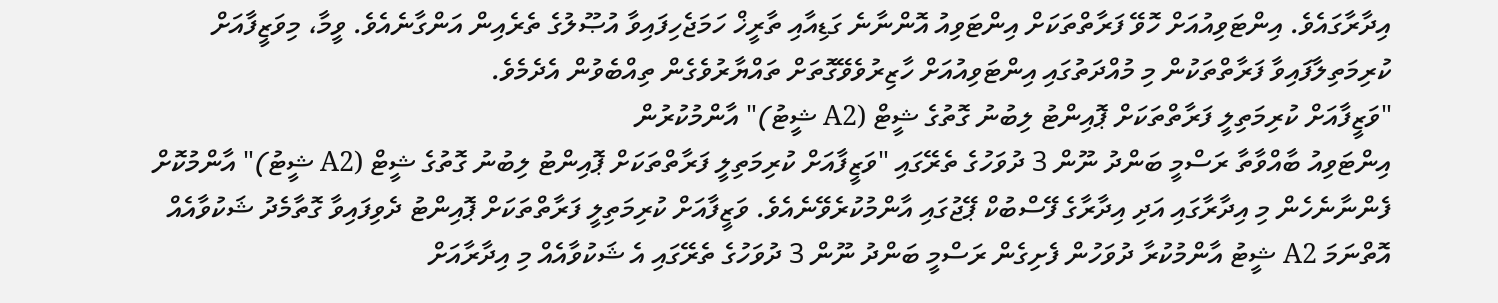އިދާރާގައެވެ. އިންޓަވިއުއަށް ހޮވޭ ފަރާތްތަކަށް އިންޓަވިއު އޮންނާނެ ގަޑިއާއި ތާރީޚް ހަމަޖެހިފައިވާ އުޞޫލުގެ ތެރެއިން އަންގާނެއެވެ. ވީމާ، މިވަޒީފާއަށް ކުރިމަތިލާފައިވާ ފަރާތްތަކުން މި މުއްދަތުގައި އިންޓަވިއުއަށް ހާޒިރުވެވޭގޮތަށް ތައްޔާރުވެގެން ތިއްބެވުން އެދެމެވެ.
"ވަޒީފާއަށް ކުރިމަތިލީ ފަރާތްތަކަށް ޕޮއިންޓު ލިބުނު ގޮތުގެ ޝީޓް (A2 ޝީޓު)" އާންމުކުރުން
އިންޓަވިއު ބާއްވާތާ ރަސްމީ ބަންދު ނޫން 3 ދުވަހުގެ ތެރޭގައި "ވަޒީފާއަށް ކުރިމަތިލީ ފަރާތްތަކަށް ޕޮއިންޓު ލިބުނު ގޮތުގެ ޝީޓް (A2 ޝީޓު)" އާންމުކޮށް ފެންނާނެހެން މި އިދާރާގައި އަދި އިދާރާގެ ފޭސްބުކް ޕޭޖުގައި އާންމުކުރެވޭނެއެވެ. ވަޒީފާއަށް ކުރިމަތިލީ ފަރާތްތަކަށް ޕޮއިންޓު ދެވިފައިވާ ގޮތާމެދު ޝަކުވާއެއް އޮތްނަމަ A2 ޝީޓު އާންމުކުރާ ދުވަހުން ފެށިގެން ރަސްމީ ބަންދު ނޫން 3 ދުވަހުގެ ތެރޭގައި އެ ޝަކުވާއެއް މި އިދާރާއަށް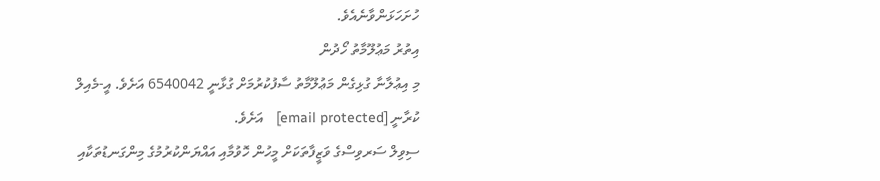ހުށަހަޅަންވާނެއެވެ.
އިތުރު މަޢުލޫމާތު ހޯދުން
މި އިޢުލާނާ ގުޅިގެން މަޢުލޫމާތު ސާފުކުރުމަށް ގުޅާނީ 6540042 އަށެވެ. އީ-މެއިލް ކުރާނީ [email protected]   އަށެވެ.
ސިވިލް ސަރވިސްގެ ވަޒީފާތަކަށް މީހުން ހޮވުމާއި އައްޔަންކުރުމުގެ މިންގަނޑުތަކާއި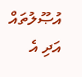އުޞޫލުތައް އަދި އެ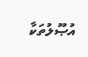އުޞޫލުތަކާ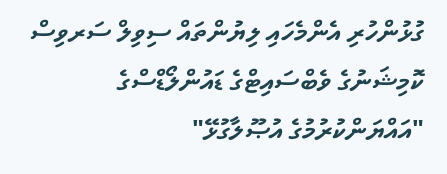ގުޅުންހުރި އެންމެހައި ލިޔުންތައް ސިވިލް ސަރވިސް ކޮމިޝަނުގެ ވެބްސައިޓްގެ ޑައުންލޯޑްސްގެ "އައްޔަންކުރުމުގެ އުޞޫލާގުޅޭ"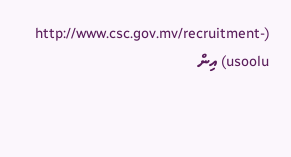(http://www.csc.gov.mv/recruitment-usoolu) އިން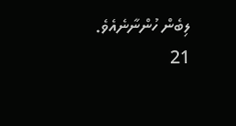ލިބެން ހުންނާނެއެވެ.
21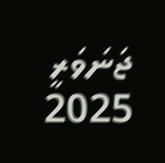ޖަނަވަރީ 2025